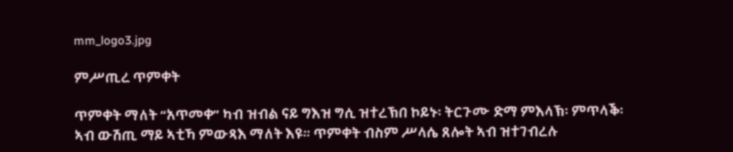mm_logo3.jpg

ምሥጢረ ጥምቀት

ጥምቀት ማለት “አጥመቀ” ካብ ዝብል ናይ ግእዝ ግሲ ዝተረኽበ ኮይኑ፡ ትርጉሙ ድማ ምእላኽ፡ ምጥላቕ፡ ኣብ ውሽጢ ማይ ኣቲኻ ምውጻእ ማለት እዩ። ጥምቀት ብስም ሥላሴ ጸሎት ኣብ ዝተገብረሉ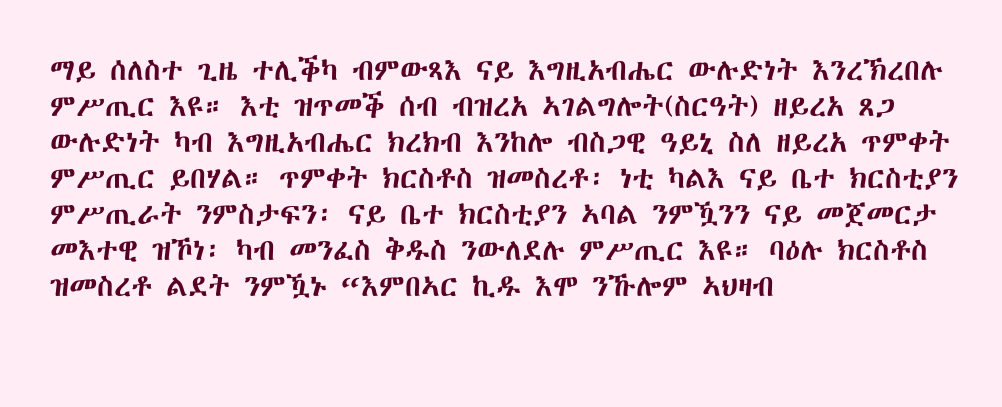ማይ ሰለስተ ጊዜ ተሊቕካ ብምውጻእ ናይ እግዚአብሔር ውሉድነት እንረኽረበሉ ምሥጢር እዩ። እቲ ዝጥመቕ ሰብ ብዝረአ ኣገልግሎት(ስርዓት) ዘይረአ ጸጋ ውሉድነት ካብ እግዚአብሔር ክረክብ እንከሎ ብስጋዊ ዓይኒ ስለ ዘይረአ ጥምቀት ምሥጢር ይበሃል። ጥምቀት ክርስቶስ ዝመስረቶ፡ ነቲ ካልእ ናይ ቤተ ክርስቲያን ምሥጢራት ንምስታፍን፡ ናይ ቤተ ክርስቲያን ኣባል ንምዃንን ናይ መጀመርታ መእተዊ ዝኾነ፡ ካብ መንፈስ ቅዱስ ንውለደሉ ምሥጢር እዩ። ባዕሉ ክርስቶስ ዝመስረቶ ልደት ንምዃኑ “እምበኣር ኪዱ እሞ ንኹሎም ኣህዛብ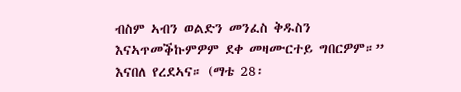ብስም ኣብን ወልድን መንፈስ ቅዱስን እናኣጥመቕኩምዎም ደቀ መዛሙርተይ ግበርዎም።” እናበለ የረደኣና። (ማቴ 28፡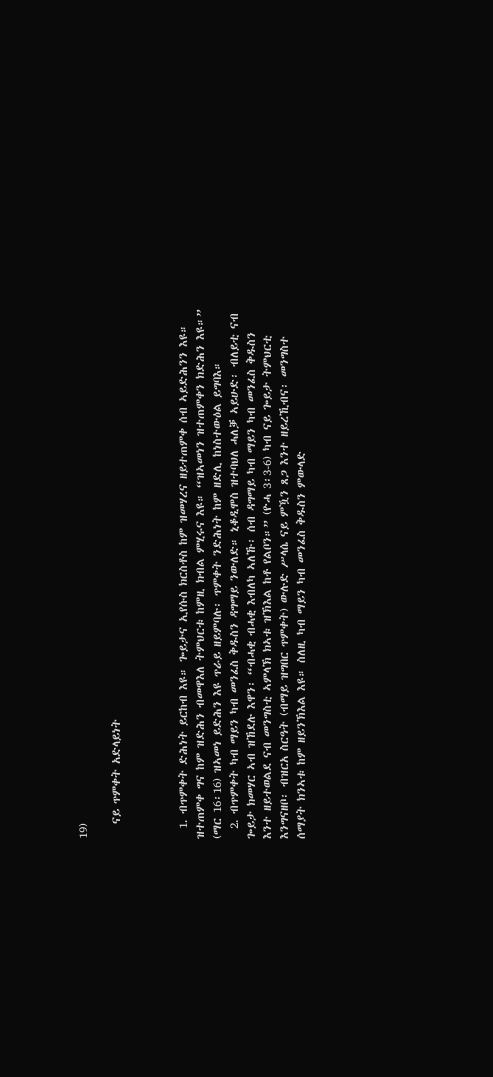19)

   ናይ ጥምቀት አድላይነት



  1. ብጥምቀት ድሕነት ይርከብ እዩ። ጐይታና ኢየሱስ ክርስቶስ ከም ዝመሃረና ዘይተጠምቀ ሰብ ኣይድሕንን እዩ። ዝተጠምቀ ግና ከም ዝድሕን ብመዋእለ ትምህርቱ ከምዚ ክብል ምሂሩና እዩ። “ዝኣመነን ዝተጠምቀን ክድሕን እዩ።” (ማር 16፡16) ዝኣመነ ይድሕን እዩ ጥራይ ዘይምባሉ፡ ጥምቀት ንድሕነት ከም ዘድሊ ከነስተውዕል ይግባእ።
  2. ብጥምቀት ካብ ማይን ካብ መንፈስ ቅዱስን ዳግማይ ንውለድ። ኒቆዲሞስ ዝተባህለ ሓለቓ ኣይሁድ፡ ብለይቲ ናብ ጐይታ ክመሃር ኣብ ዝኸደሉ እዋን፡ “ብሓቂ ብሓቂ እብለካ ኣለኹ፡ ሰብ ዳግማይ ካብ ማይን ካብ መንፈስ ቅዱስን እንተ ዘይተወልደ ናብ መንግስቲ ኣምላኽ ክኣቱ ዝኽእል ከቶ የልቦን።” (ዮሓ 3፡3-6) ካብ ናይ ጐይታ ትምህርቲ እንግናዘቦ፡ ብዝርአ ስርዓት (ብማይ ዝግበር ጥምቀት) ውሉድ ሥላሴ ናይ ምዃን ጸጋ እንተ ዘይረኺብና፡ መንግስተ ሰማያት ክንኣቱ ከም ዘይንኽእል እዩ። ስለዚ ካብ ማይን ካብ መንፈስ ቅዱስን ምውላድ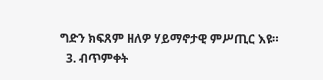ግድን ክፍጸም ዘለዎ ሃይማኖታዊ ምሥጢር እዩ።
  3. ብጥምቀት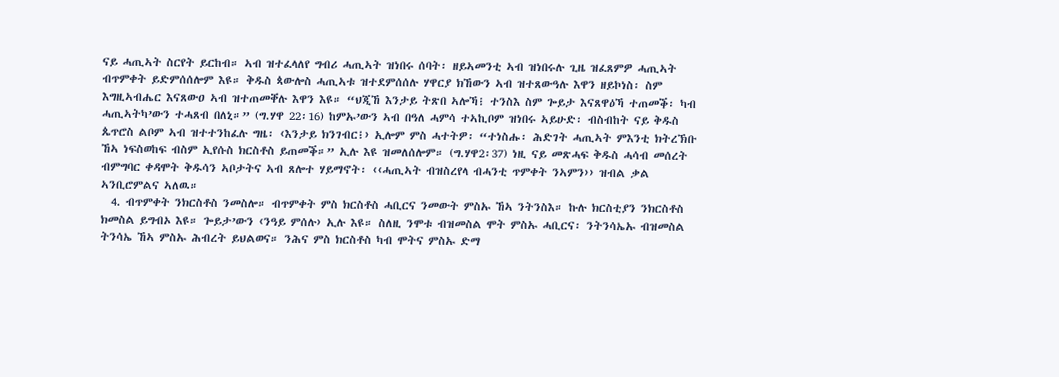ናይ ሓጢኣት ስርየት ይርከብ። ኣብ ዝተፈላለየ ግብሪ ሓጢኣት ዝነበሩ ሰባት፡ ዘይኣመንቲ ኣብ ዝነበሩሉ ጊዜ ዝፈጸምዎ ሓጢኣት ብጥምቀት ይድምሰሰሎም እዩ። ቅዱስ ጳውሎስ ሓጢኣቱ ዝተደምሰሰሉ ሃዋርያ ክኸውን ኣብ ዝተጸውዓሉ እዋን ዘይኮነስ፡ ስም እግዚኣብሔር እናጸውዐ ኣብ ዝተጠመቐሉ እዋን እዩ። “ህጂኸ እንታይ ትጽበ ኣሎኻ፧ ተንስእ ስም ጐይታ እናጸዋዕኻ ተጠመቕ፡ ካብ ሓጢኣትካ’ውን ተሓጸብ በለኒ።” (ግ.ሃዋ 22፡16) ከምኡ’ውን ኣብ በዓለ ሓምሳ ተኣኪቦም ዝነበሩ ኣይሁድ፡ ብስብከት ናይ ቅዱስ ጴጥሮስ ልቦም ኣብ ዝተተንከፈሉ ግዜ፡ ‹እንታይ ክንገብር፧› ኢሎም ምስ ሓተትዎ፡ “ተነስሑ፡ ሕድገት ሓጢኣት ምእንቲ ክትረኽቡ ኸኣ ነፍስወከፍ ብስም ኢየሱስ ክርስቶስ ይጠመቕ።” ኢሉ እዩ ዝመለሰሎም። (ግ.ሃዋ2፡37) ነዚ ናይ መጽሓፍ ቅዱስ ሓሳብ መሰረት ብምግባር ቀዳሞት ቅዱሳን ኣቦታትና ኣብ ጸሎተ ሃይማኖት፡ ‹‹ሓጢኣት ብዝስረየላ ብሓንቲ ጥምቀት ንኣምን›› ዝብል ቃል ኣንቢሮምልና ኣለዉ።
  4. ብጥምቀት ንክርስቶስ ንመስሎ። ብጥምቀት ምስ ክርስቶስ ሓቢርና ንመውት ምስኡ ኸኣ ንትንስእ። ኩሉ ክርስቲያን ንክርስቶስ ክመስል ይግብኦ እዩ። ጐይታ’ውን ‹ንዓይ ምሰሉ› ኢሉ እዩ። ስለዚ ንሞቱ ብዝመስል ሞት ምስኡ ሓቢርና፡ ንትንሳኤኡ ብዝመስል ትንሳኤ ኸኣ ምስኡ ሕብረት ይህልወና። ንሕና ምስ ክርስቶስ ካብ ሞትና ምስኡ ድማ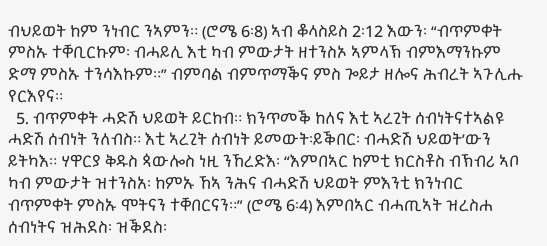ብህይወት ከም ንነብር ንኣምን። (ሮሜ 6፡8) ኣብ ቆላስይስ 2፡12 እውን፡ “ብጥምቀት ምስኡ ተቐቢርኩም፡ ብሓይሊ እቲ ካብ ምውታት ዘተንስኦ ኣምላኽ ብምእማንኩም ድማ ምስኡ ተንሳእኩም።” ብምባል ብምጥማቕና ምስ ጐይታ ዘሎና ሕብረት ኣጉሊሑ የርእየና።
  5. ብጥምቀት ሓድሽ ህይወት ይርከብ። ክንጥመቕ ከለና እቲ ኣረጊት ሰብነትናተኣልዩ ሓድሽ ሰብነት ንለብስ። እቲ ኣረጊት ሰብነት ይመውት፡ይቕበር፡ ብሓድሽ ህይወት’ውን ይትካእ። ሃዋርያ ቅዱስ ጳውሎስ ነዚ ንኸረድእ፡ “እምበኣር ከምቲ ክርስቶስ ብኽብሪ ኣቦ ካብ ምውታት ዝተንስአ፡ ከምኡ ኸኣ ንሕና ብሓድሽ ህይወት ምእንቲ ክንነብር ብጥምቀት ምስኡ ሞትናን ተቐበርናን።” (ሮሜ 6፡4) እምበኣር ብሓጢኣት ዝረስሐ ሰብነትና ዝሕደስ፡ ዝቕደስ፡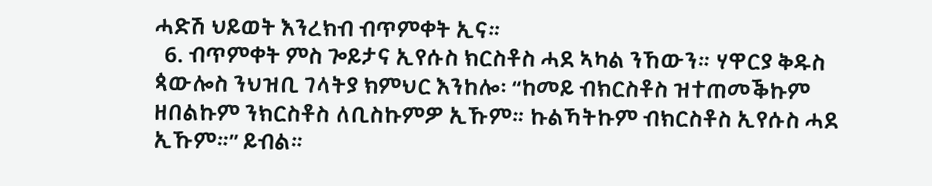ሓድሽ ህይወት እንረክብ ብጥምቀት ኢና።
  6. ብጥምቀት ምስ ጐይታና ኢየሱስ ክርስቶስ ሓደ ኣካል ንኸውን። ሃዋርያ ቅዱስ ጳውሎስ ንህዝቢ ገላትያ ክምህር እንከሎ፡ “ከመይ ብክርስቶስ ዝተጠመቕኩም ዘበልኩም ንክርስቶስ ለቢስኩምዎ ኢኹም። ኩልኻትኩም ብክርስቶስ ኢየሱስ ሓደ ኢኹም።” ይብል።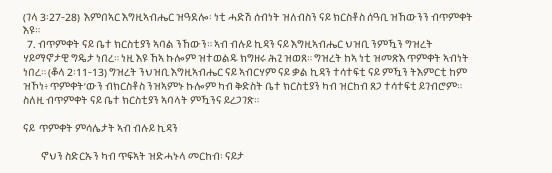(ገላ 3፡27-28)  እምበኣር እግዚኣብሔር ዝዓደሎ፡ ነቲ ሓድሽ ሰብነት ዝለብስን ናይ ክርስቶስ ሰዓቢ ዝኸውንን ብጥምቀት እዩ።
  7. ብጥምቀት ናይ ቤተ ክርስቲያን ኣባል ንኸውን። ኣብ ብሉይ ኪዳን ናይ እግዚኣብሔር ህዝቢ ንምዃን ግዝረት ሃይማኖታዊ ግዴታ ነበረ። ነዚ እዩ ኸኣ ኩሎም ዝተወልዱ ክግዘሩ ሕጊ ዝወጸ። ግዝረት ከኣ ነቲ ዝመጽእ ጥምቀት ኣብነት ነበረ። (ቆላ 2፡11-13) ግዝረት ንህዝቢ እግዚኣብሔር ናይ ኣብርሃም ናይ ቃል ኪዳን ተሳተፍቲ ናይ ምዃን ትእምርቲ ከም ዝኾነ፥ ጥምቀት’ውን ብክርስቶስ ንዝኣምኑ ኩሎም ካብ ቅድስት ቤተ ክርስቲያን ካብ ዝርከብ ጸጋ ተሳተፍቲ ይገብሮም። ስለዚ ብጥምቀት ናይ ቤተ ክርስቲያን ኣባላት ምዃንና ይረጋገጽ።

ናይ  ጥምቀት ምሳሌታት ኣብ ብሉይ ኪዳን

         ኖህን ስድርኡን ካብ ጥፍኣት ዝድሓኑላ መርከብ፡ ናይታ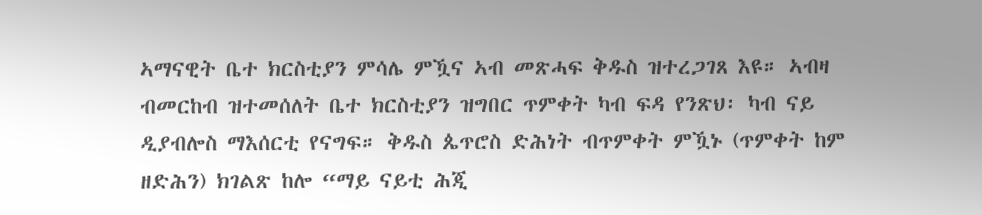ኣማናዊት ቤተ ክርስቲያን ምሳሌ ምዃና ኣብ መጽሓፍ ቅዱስ ዝተረጋገጸ እዩ። ኣብዛ ብመርከብ ዝተመሰለት ቤተ ክርስቲያን ዝግበር ጥምቀት ካብ ፍዳ የንጽህ፡ ካብ ናይ ዲያብሎስ ማእሰርቲ የናግፍ። ቅዱስ ጴጥሮስ ድሕነት ብጥምቀት ምዃኑ (ጥምቀት ከም ዘድሕን) ክገልጽ ከሎ “ማይ ናይቲ ሕጂ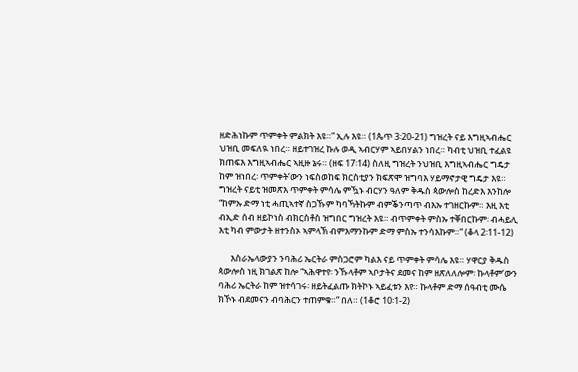ዘድሕነኩም ጥምቀት ምልክት እዩ።” ኢሉ እዩ። (1ጴጥ 3፡20-21) ግዝረት ናይ እግዚኣብሔር ህዝቢ መፍለዪ ነበረ። ዘይተገዝረ ኩሉ ወዲ ኣብርሃም ኣይበሃልን ነበረ። ካብቲ ህዝቢ ተፈልዩ ክጠፍእ እግዚኣብሔር ኣዚዙ ኔሩ። (ዘፍ 17፡14) ስለዚ ግዝረት ንህዝቢ እግዚኣብሔር ግዴታ ከም ዝነበረ፡ ጥምቀት’ውን ነፍስወከፍ ክርስቲያን ክፍጽሞ ዝግባእ ሃይማኖታዊ ግዴታ እዩ። ግዝረት ናይቲ ዝመጽእ ጥምቀት ምሳሌ ምዃኑ ብርሃን ዓለም ቅዱስ ጳውሎስ ከረድእ እንከሎ “ከምኡ ድማ ነቲ ሓጢኣተኛ ስጋኹም ካባኻትኩም ብምቕንጣጥ ብእኡ ተገዘርኩም። እዚ እቲ ብኢድ ሰብ ዘይኮነስ ብክርስቶስ ዝግበር ግዝረት እዩ። ብጥምቀት ምስኡ ተቐበርኩም፡ ብሓይሊ እቲ ካብ ምውታት ዘተንስኦ ኣምላኽ ብምእማንኩም ድማ ምስኡ ተንሳእኩም።” (ቆላ 2፡11-12)

      እስራኤላውያን ንባሕሪ ኤርትራ ምስጋሮም ካልእ ናይ ጥምቀት ምሳሌ እዩ። ሃዋርያ ቅዱስ ጳውሎስ ነዚ ክገልጽ ከሎ “ኣሕዋተየ፡ ንኹላቶም ኣቦታትና ደመና ከም ዘጽለለሎም፡ ኩላቶም’ውን ባሕሪ ኤርትራ ከም ዝተሳገሩ፡ ዘይትፈልጡ ክትኮኑ ኣይፈቱን እየ። ኩላቶም ድማ ሰዓብቲ ሙሴ ክኾኑ ብደመናን ብባሕርን ተጠምቁ።” በለ። (1ቆሮ 10፡1-2)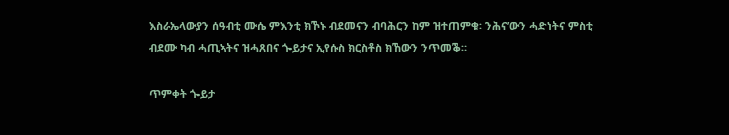እስራኤላውያን ሰዓብቲ ሙሴ ምእንቲ ክኾኑ ብደመናን ብባሕርን ከም ዝተጠምቁ፡ ንሕና’ውን ሓድነትና ምስቲ ብደሙ ካብ ሓጢኣትና ዝሓጸበና ጐይታና ኢየሱስ ክርስቶስ ክኸውን ንጥመቕ።

ጥምቀት ጐይታ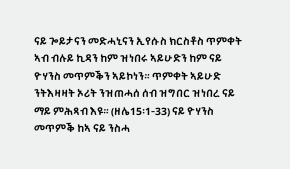ናይ ጐይታናን መድሓኒናን ኢየሱስ ክርስቶስ ጥምቀት ኣብ ብሉይ ኪዳን ከም ዝነበሩ ኣይሁድን ከም ናይ ዮሃንስ መጥምቕን ኣይኮነን። ጥምቀት ኣይሁድ ንትእዛዛት ኦሪት ንዝጠሓሰ ሰብ ዝግበር ዝነበረ ናይ ማይ ምሕጻብ እዩ። (ዘሌ15፡1-33) ናይ ዮሃንስ መጥምቕ ከኣ ናይ ንስሓ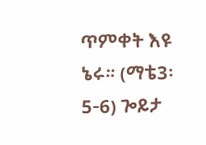ጥምቀት እዩ ኔሩ። (ማቴ3፡5-6) ጐይታ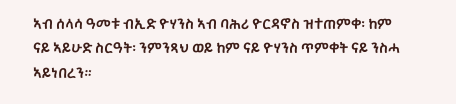ኣብ ሰላሳ ዓመቱ ብኢድ ዮሃንስ ኣብ ባሕሪ ዮርዳኖስ ዝተጠምቀ፡ ከም ናይ ኣይሁድ ስርዓት፡ ንምንጻህ ወይ ከም ናይ ዮሃንስ ጥምቀት ናይ ንስሓ ኣይነበረን።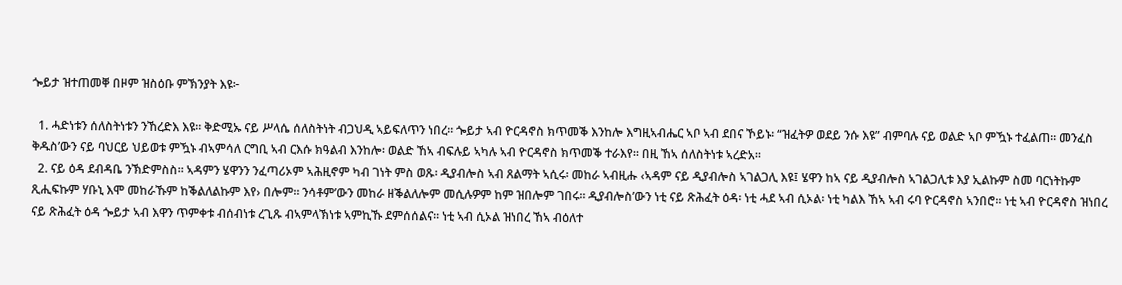ጐይታ ዝተጠመቐ በዞም ዝስዕቡ ምኽንያት እዩ፦

  1. ሓድነቱን ሰለስትነቱን ንኸረድእ እዩ። ቅድሚኡ ናይ ሥላሴ ሰለስትነት ብጋህዲ ኣይፍለጥን ነበረ። ጐይታ ኣብ ዮርዳኖስ ክጥመቕ እንከሎ እግዚኣብሔር ኣቦ ኣብ ደበና ኾይኑ፡ “ዝፈትዎ ወደይ ንሱ እዩ” ብምባሉ ናይ ወልድ ኣቦ ምዃኑ ተፈልጠ። መንፈስ ቅዱስ’ውን ናይ ባህርይ ህይወቱ ምዃኑ ብኣምሳለ ርግቢ ኣብ ርእሱ ክዓልብ እንከሎ፡ ወልድ ኸኣ ብፍሉይ ኣካሉ ኣብ ዮርዳኖስ ክጥመቕ ተራእየ። በዚ ኸኣ ሰለስትነቱ ኣረድአ።
  2. ናይ ዕዳ ደብዳቤ ንኽድምስስ። ኣዳምን ሄዋንን ንፈጣሪኦም ኣሕዚኖም ካብ ገነት ምስ ወጹ፡ ዲያብሎስ ኣብ ጸልማት ኣሲሩ፡ መከራ ኣብዚሑ ‹ኣዳም ናይ ዲያብሎስ ኣገልጋሊ እዩ፤ ሄዋን ከኣ ናይ ዲያብሎስ ኣገልጋሊቱ እያ ኢልኩም ስመ ባርነትኩም ጺሒፍኩም ሃቡኒ እሞ መከራኹም ከቕልለልኩም እየ› በሎም። ንሳቶም’ውን መከራ ዘቕልለሎም መሲሉዎም ከም ዝበሎም ገበሩ። ዲያብሎስ’ውን ነቲ ናይ ጽሕፈት ዕዳ፡ ነቲ ሓደ ኣብ ሲኦል፡ ነቲ ካልእ ኸኣ ኣብ ሩባ ዮርዳኖስ ኣንበሮ። ነቲ ኣብ ዮርዳኖስ ዝነበረ ናይ ጽሕፈት ዕዳ ጐይታ ኣብ እዋን ጥምቀቱ ብሰብነቱ ረጊጹ ብኣምላኽነቱ ኣምኪኹ ደምሰሰልና። ነቲ ኣብ ሲኦል ዝነበረ ኸኣ ብዕለተ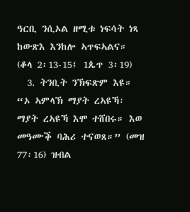ዓርቢ ንሲኦል ዘሚቱ ነፍሳት ነጻ ከውጽእ እንከሎ ኣጥፍኣልና። (ቆላ 2፡13-15፤ 1ጴጥ 3፡19)
  3. ትንቢት ንኽፍጽም እዩ። “ኦ ኣምላኽ ማያት ረኣዩኻ፡ ማያት ረኣዩኻ እሞ ተሸበሩ። እወ መዓሙቕ ባሕሪ ተናወጸ።” (መዝ 77፡16) ዝብል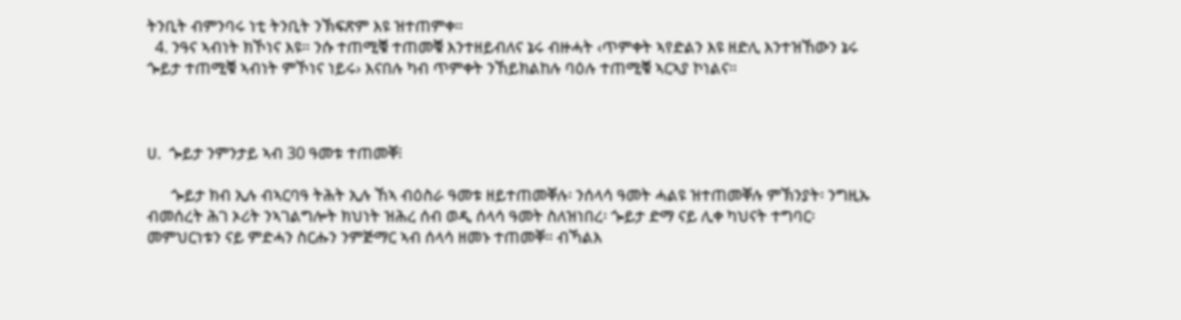ትንቢት ብምንባሩ ነቲ ትንቢት ንኽፍጽም እዩ ዝተጠምቀ።
  4. ንዓና ኣብነት ክኾነና እዩ። ንሱ ተጠሚቑ ተጠመቑ እንተዘይብለና ኔሩ ብዙሓት ‹ጥምቀት ኣየድልን እዩ ዘድሊ እንተዝኸውን ኔሩ ጐይታ ተጠሚቑ ኣብነት ምኾነና ነይሩ› እናበሉ ካብ ጥምቀት ንኸይክልከሉ ባዕሉ ተጠሚቑ ኣርኣያ ኮነልና።



ሀ.  ጐይታ ንምንታይ ኣብ 30 ዓመቱ ተጠመቐ፧

      ጐይታ ክብ ኢሉ ብኣርባዓ ትሕት ኢሉ ኸኣ ብዕስራ ዓመቱ ዘይተጠመቐሉ፡ ንሰላሳ ዓመት ሓልዩ ዝተጠመቐሉ ምኽንያት፡ ንግዚኡ ብመሰረት ሕገ ኦሪት ንኣገልግሎት ክህነት ዝሕረ ሰብ ወዲ ሰላሳ ዓመት ስለዝነበረ፡ ጐይታ ድማ ናይ ሊቀ ካህናት ተግባር፡ መምህርነቱን ናይ ምድሓን ስርሑን ንምጅማር ኣብ ሰላሳ ዘመኑ ተጠመቐ። ብኻልእ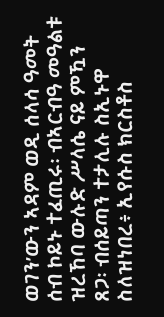ወገን’ውን ኣዳም ወዲ ሰላሳ ዓመት ሰብ ኮይኑ ተፈጢሩ፡ ብኣርብዓ መዓልቱ ዝረኸባ ውሉድ ሥላሴ ናይ ምዃን ጸጋ፡ ብሰይጣን ተታሊሉ ስኢኑዋ ስለዝነበረ፥ ኢየሱስ ክርስቶስ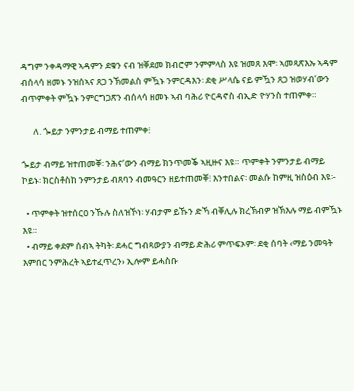ዳግም ንቀዳማዊ ኣዳምን ደቁን ናብ ዝቐደመ ክብሮም ንምምላስ እዩ ዝመጸ እሞ፡ ኣመጻጽእኡ ኣዳም ብሰላሳ ዘመኑ ንዝሰኣና ጸጋ ንኽመልስ ምዃኑ ንምርዳእን፡ ደቂ ሥላሴ ናይ ምዃን ጸጋ ዝወሃብ’ውን ብጥምቀት ምዃኑ ንምርግጋጽን ብሰላሳ ዘመኑ ኣብ ባሕሪ ዮርዳኖስ ብኢድ ዮሃንስ ተጠምቀ።

      ለ. ጐይታ ንምንታይ ብማይ ተጠምቀ፧

ጐይታ ብማይ ዝተጠመቐ፡ ንሕና’ውን ብማይ ክንጥመቕ ኣዚዙና እዩ። ጥምቀት ንምንታይ ብማይ ኮይኑ፡ ክርስቶስከ ንምንታይ ብጸባን ብመዓርን ዘይተጠመቐ፧ እንተበልና፡ መልሱ ከምዚ ዝስዕብ እዩ፡-

  • ጥምቀት ዝተሰርዐ ንኹሉ ስለዝኾነ፡ ሃብታም ይኹን ድኻ ብቐሊሉ ክረኽብዎ ዝኽእሉ ማይ ብምዃኑ እዩ።
  • ብማይ ቀደም ሰብኣ ትካት፡ ደሓር ግብጻውያን ብማይ ድሕሪ ምጥፍኦም፡ ደቂ ሰባት ‹ማይ ንመዓት እምበር ንምሕረት ኣይተፈጥረን› ኢሎም ይሓስቡ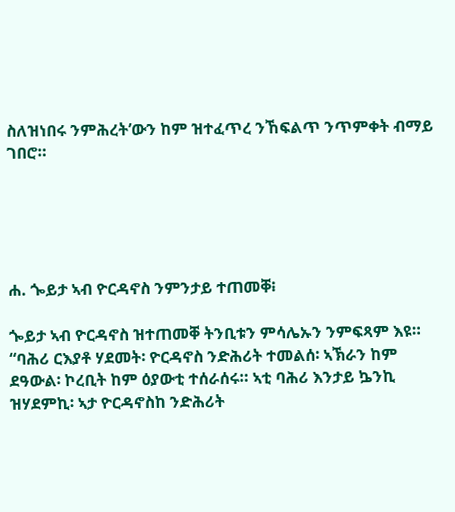ስለዝነበሩ ንምሕረት’ውን ከም ዝተፈጥረ ንኸፍልጥ ንጥምቀት ብማይ ገበሮ።





ሐ. ጐይታ ኣብ ዮርዳኖስ ንምንታይ ተጠመቐ፧

ጐይታ ኣብ ዮርዳኖስ ዝተጠመቐ ትንቢቱን ምሳሌኡን ንምፍጻም እዩ። “ባሕሪ ርእያቶ ሃደመት፡ ዮርዳኖስ ንድሕሪት ተመልሰ፡ ኣኽራን ከም ደዓውል፡ ኮረቢት ከም ዕያውቲ ተሰራሰሩ። ኣቲ ባሕሪ እንታይ ኴንኪ ዝሃደምኪ፡ ኣታ ዮርዳኖስከ ንድሕሪት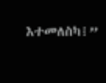እተመለስካ፧”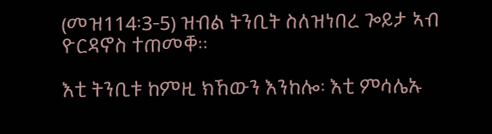(መዝ114፡3-5) ዝብል ትንቢት ስለዝነበረ ጐይታ ኣብ ዮርዳኖስ ተጠመቐ።

እቲ ትንቢቱ ከምዚ ክኸውን እንከሎ፡ እቲ ምሳሌኡ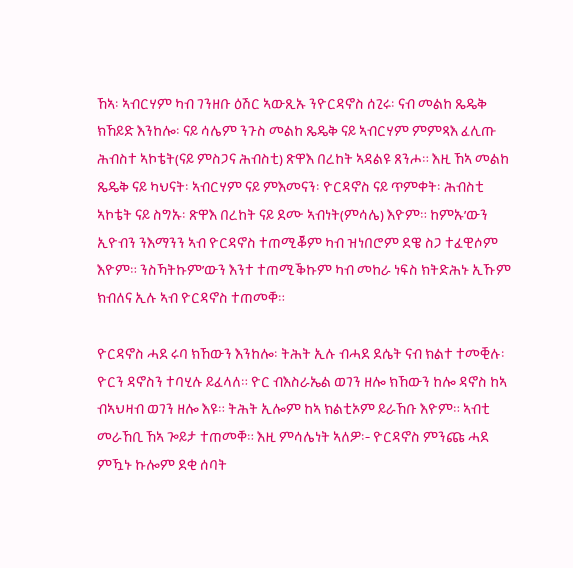ኸኣ፡ ኣብርሃም ካብ ገንዘቡ ዕሽር ኣውጺኡ ንዮርዳኖስ ሰጊሩ፡ ናብ መልከ ጼዴቅ ክኸይድ እንከሎ፡ ናይ ሳሌም ንጉስ መልከ ጼዴቅ ናይ ኣብርሃም ምምጻእ ፈሊጡ ሕብስተ ኣኮቴት(ናይ ምስጋና ሕብስቲ) ጽዋእ በረከት ኣዳልዩ ጸንሖ። እዚ ኸኣ መልከ ጼዴቅ ናይ ካህናት፡ ኣብርሃም ናይ ምእመናን፡ ዮርዳኖስ ናይ ጥምቀት፡ ሕብስቲ ኣኮቴት ናይ ስግኡ፡ ጽዋእ በረከት ናይ ደሙ ኣብነት(ምሳሌ) እዮም። ከምኡ’ውን ኢዮብን ንእማንን ኣብ ዮርዳኖስ ተጠሚቖም ካብ ዝነበሮም ደዌ ስጋ ተፈዊሶም እዮም። ንስኻትኩም’ውን እንተ ተጠሚቕኩም ካብ መከራ ነፍስ ክትድሕኑ ኢኹም ክብለና ኢሉ ኣብ ዮርዳኖስ ተጠመቐ።

ዮርዳኖስ ሓደ ሩባ ክኸውን እንከሎ፡ ትሕት ኢሉ ብሓደ ደሴት ናብ ክልተ ተመቒሉ፡ ዮርን ዳኖስን ተባሂሉ ይፈላለ። ዮር ብእስራኤል ወገን ዘሎ ክኸውን ከሎ ዳኖስ ከኣ ብኣህዛብ ወገን ዘሎ እዩ። ትሕት ኢሎም ከኣ ክልቲኦም ይራኸቡ እዮም። ኣብቲ መራኸቢ ኸኣ ጐይታ ተጠመቐ። እዚ ምሳሌነት ኣለዎ፡- ዮርዳኖስ ምንጩ ሓደ ምዃኑ ኩሎም ደቂ ሰባት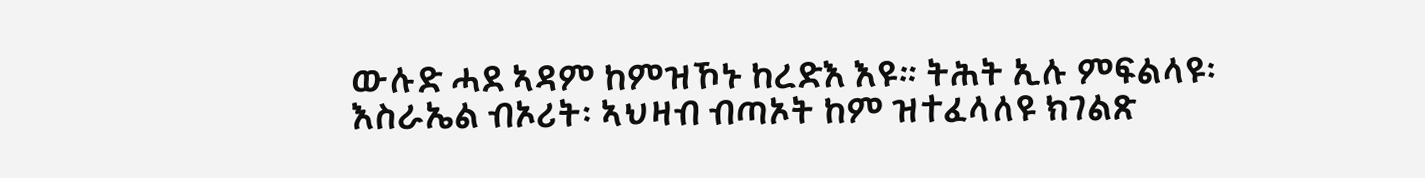ውሉድ ሓደ ኣዳም ከምዝኾኑ ከረድእ እዩ። ትሕት ኢሉ ምፍልላዩ፡ እስራኤል ብኦሪት፡ ኣህዛብ ብጣኦት ከም ዝተፈላለዩ ክገልጽ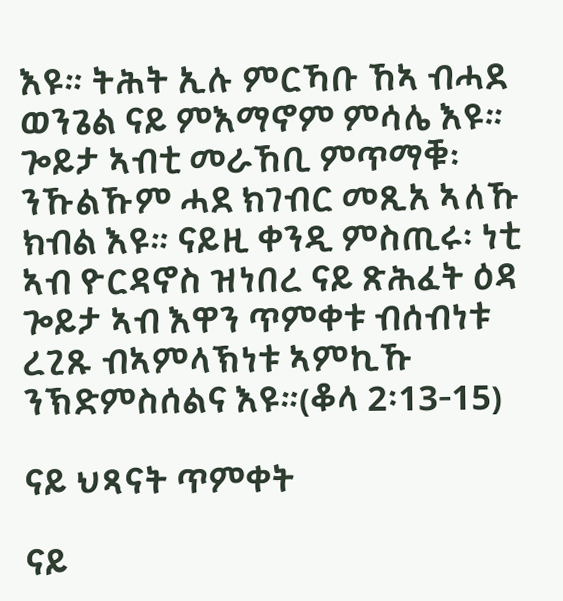እዩ። ትሕት ኢሉ ምርኻቡ ኸኣ ብሓደ ወንጌል ናይ ምእማኖም ምሳሌ እዩ። ጐይታ ኣብቲ መራኸቢ ምጥማቑ፡ ንኹልኹም ሓደ ክገብር መጺአ ኣለኹ ክብል እዩ። ናይዚ ቀንዲ ምስጢሩ፡ ነቲ ኣብ ዮርዳኖስ ዝነበረ ናይ ጽሕፈት ዕዳ ጐይታ ኣብ እዋን ጥምቀቱ ብሰብነቱ ረጊጹ ብኣምላኽነቱ ኣምኪኹ ንኽድምስሰልና እዩ።(ቆላ 2፡13-15)

ናይ ህጻናት ጥምቀት

ናይ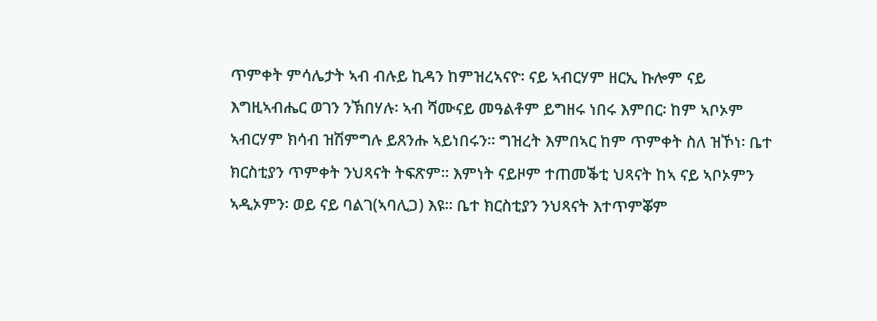ጥምቀት ምሳሌታት ኣብ ብሉይ ኪዳን ከምዝረኣናዮ፡ ናይ ኣብርሃም ዘርኢ ኩሎም ናይ እግዚኣብሔር ወገን ንኽበሃሉ፡ ኣብ ሻሙናይ መዓልቶም ይግዘሩ ነበሩ እምበር፡ ከም ኣቦኦም ኣብርሃም ክሳብ ዝሽምግሉ ይጸንሑ ኣይነበሩን። ግዝረት እምበኣር ከም ጥምቀት ስለ ዝኾነ፡ ቤተ ክርስቲያን ጥምቀት ንህጻናት ትፍጽም። እምነት ናይዞም ተጠመቕቲ ህጻናት ከኣ ናይ ኣቦኦምን ኣዲኦምን፡ ወይ ናይ ባልገ(ኣባሊጋ) እዩ። ቤተ ክርስቲያን ንህጻናት እተጥምቖም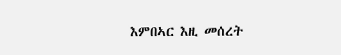እምበኣር እዚ መሰረት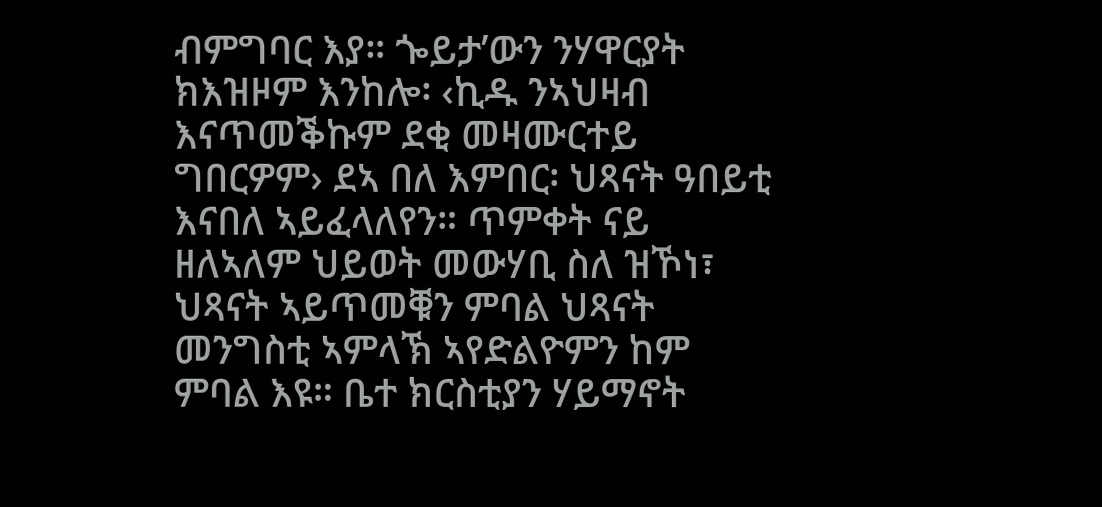ብምግባር እያ። ጐይታ’ውን ንሃዋርያት ክእዝዞም እንከሎ፡ ‹ኪዱ ንኣህዛብ እናጥመቕኩም ደቂ መዛሙርተይ ግበርዎም› ደኣ በለ እምበር፡ ህጻናት ዓበይቲ እናበለ ኣይፈላለየን። ጥምቀት ናይ ዘለኣለም ህይወት መውሃቢ ስለ ዝኾነ፣ ህጻናት ኣይጥመቑን ምባል ህጻናት መንግስቲ ኣምላኽ ኣየድልዮምን ከም ምባል እዩ። ቤተ ክርስቲያን ሃይማኖት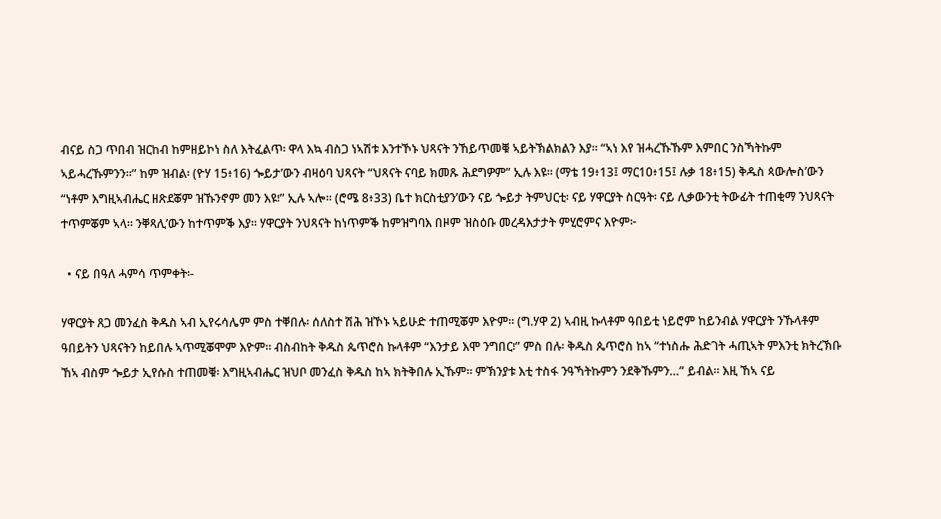ብናይ ስጋ ጥበብ ዝርከብ ከምዘይኮነ ስለ እትፈልጥ፡ ዋላ እኳ ብስጋ ነኣሽቱ እንተኾኑ ህጻናት ንኸይጥመቑ ኣይትኽልክልን እያ። “ኣነ እየ ዝሓረኹኹም እምበር ንስኻትኩም ኣይሓረኹምንን።” ከም ዝብል፡ (ዮሃ 15፥16) ጐይታ’ውን ብዛዕባ ህጻናት “ህጻናት ናባይ ክመጹ ሕደግዎም” ኢሉ እዩ። (ማቴ 19፥13፤ ማር10፥15፤ ሉቃ 18፥15) ቅዱስ ጳውሎስ’ውን “ነቶም እግዚኣብሔር ዘጽደቖም ዝኹንኖም መን እዩ፧” ኢሉ ኣሎ። (ሮሜ 8፥33) ቤተ ክርስቲያን’ውን ናይ ጐይታ ትምህርቲ፡ ናይ ሃዋርያት ስርዓት፡ ናይ ሊቃውንቲ ትውፊት ተጠቂማ ንህጻናት ተጥምቖም ኣላ። ንቐጻሊ’ውን ከተጥምቕ እያ። ሃዋርያት ንህጻናት ከነጥምቕ ከምዝግባእ በዞም ዝስዕቡ መረዳእታታት ምሂሮምና እዮም፦

  • ናይ በዓለ ሓምሳ ጥምቀት፡-

ሃዋርያት ጸጋ መንፈስ ቅዱስ ኣብ ኢየሩሳሌም ምስ ተቐበሉ፡ ሰለስተ ሽሕ ዝኾኑ ኣይሁድ ተጠሚቖም እዮም። (ግ.ሃዋ 2) ኣብዚ ኩላቶም ዓበይቲ ነይሮም ከይንብል ሃዋርያት ንኹላቶም ዓበይትን ህጻናትን ከይበሉ ኣጥሚቖሞም እዮም። ብስብከት ቅዱስ ጴጥሮስ ኩላቶም “እንታይ እሞ ንግበር፧” ምስ በሉ፡ ቅዱስ ጴጥሮስ ከኣ “ተነስሑ ሕድገት ሓጢኣት ምእንቲ ክትረኽቡ ኸኣ ብስም ጐይታ ኢየሱስ ተጠመቑ፡ እግዚኣብሔር ዝህቦ መንፈስ ቅዱስ ከኣ ክትቅበሉ ኢኹም። ምኽንያቱ እቲ ተስፋ ንዓኻትኩምን ንደቅኹምን…” ይብል። እዚ ኸኣ ናይ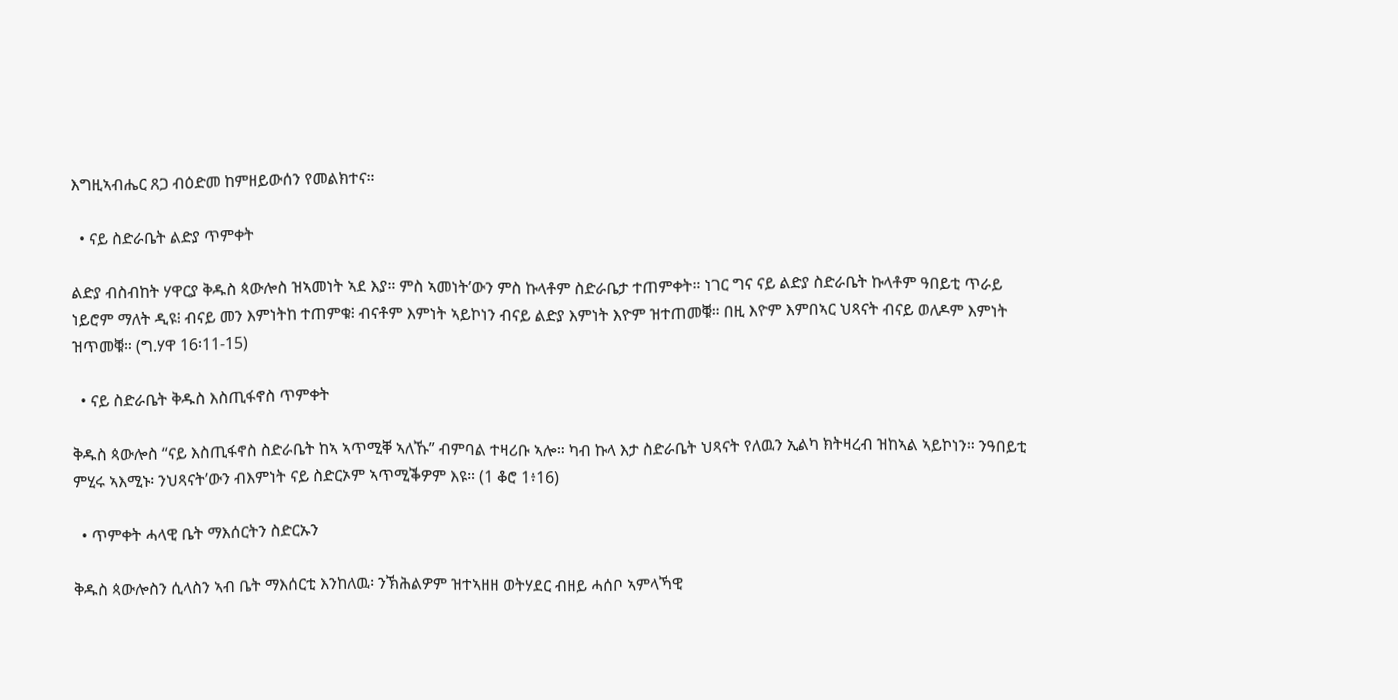እግዚኣብሔር ጸጋ ብዕድመ ከምዘይውሰን የመልክተና።

  • ናይ ስድራቤት ልድያ ጥምቀት

ልድያ ብስብከት ሃዋርያ ቅዱስ ጳውሎስ ዝኣመነት ኣደ እያ። ምስ ኣመነት’ውን ምስ ኩላቶም ስድራቤታ ተጠምቀት። ነገር ግና ናይ ልድያ ስድራቤት ኩላቶም ዓበይቲ ጥራይ ነይሮም ማለት ዲዩ፧ ብናይ መን እምነትከ ተጠምቁ፧ ብናቶም እምነት ኣይኮነን ብናይ ልድያ እምነት እዮም ዝተጠመቑ። በዚ እዮም እምበኣር ህጻናት ብናይ ወለዶም እምነት ዝጥመቑ። (ግ.ሃዋ 16፡11-15)

  • ናይ ስድራቤት ቅዱስ እስጢፋኖስ ጥምቀት

ቅዱስ ጳውሎስ “ናይ እስጢፋኖስ ስድራቤት ከኣ ኣጥሚቐ ኣለኹ” ብምባል ተዛሪቡ ኣሎ። ካብ ኩላ እታ ስድራቤት ህጻናት የለዉን ኢልካ ክትዛረብ ዝከኣል ኣይኮነን። ንዓበይቲ ምሂሩ ኣእሚኑ፡ ንህጻናት’ውን ብእምነት ናይ ስድርኦም ኣጥሚቕዎም እዩ። (1 ቆሮ 1፥16)

  • ጥምቀት ሓላዊ ቤት ማእሰርትን ስድርኡን

ቅዱስ ጳውሎስን ሲላስን ኣብ ቤት ማእሰርቲ እንከለዉ፡ ንኽሕልዎም ዝተኣዘዘ ወትሃደር ብዘይ ሓሰቦ ኣምላኻዊ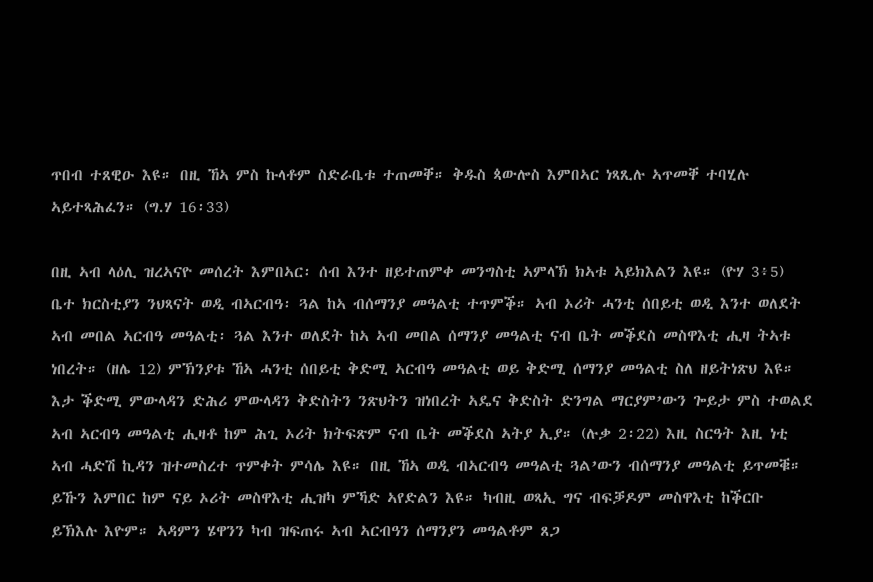ጥበብ ተጸዊዑ እዩ። በዚ ኸኣ ምስ ኩላቶም ስድራቤቱ ተጠመቐ። ቅዱስ ጳውሎስ እምበኣር ነጻጺሉ ኣጥመቐ ተባሂሉ ኣይተጻሕፈን። (ግ.ሃ 16፡33)

በዚ ኣብ ላዕሊ ዝረኣናዮ መሰረት እምበኣር፡ ሰብ እንተ ዘይተጠምቀ መንግስቲ ኣምላኽ ክኣቱ ኣይክእልን እዩ። (ዮሃ 3፥5) ቤተ ክርስቲያን ንህጻናት ወዲ ብኣርብዓ፡ ጓል ከኣ ብሰማንያ መዓልቲ ተጥምቕ። ኣብ ኦሪት ሓንቲ ሰበይቲ ወዲ እንተ ወለደት ኣብ መበል ኣርብዓ መዓልቲ፡ ጓል እንተ ወለደት ከኣ ኣብ መበል ሰማንያ መዓልቲ ናብ ቤት መቕደስ መስዋእቲ ሒዛ ትኣቱ ነበረት። (ዘሌ 12) ምኽንያቱ ኸኣ ሓንቲ ሰበይቲ ቅድሚ ኣርብዓ መዓልቲ ወይ ቅድሚ ሰማንያ መዓልቲ ስለ ዘይትነጽህ እዩ። እታ ቕድሚ ምውላዳን ድሕሪ ምውላዳን ቅድስትን ንጽህትን ዝነበረት ኣዴና ቅድስት ድንግል ማርያም’ውን ጐይታ ምስ ተወልደ ኣብ ኣርብዓ መዓልቲ ሒዛቶ ከም ሕጊ ኦሪት ክትፍጽም ናብ ቤት መቕደስ ኣትያ ኢያ። (ሉቃ 2፡22) እዚ ስርዓት እዚ ነቲ ኣብ ሓድሽ ኪዳን ዝተመስረተ ጥምቀት ምሳሌ እዩ። በዚ ኸኣ ወዲ ብኣርብዓ መዓልቲ ጓል’ውን ብሰማንያ መዓልቲ ይጥመቑ። ይኹን እምበር ከም ናይ ኦሪት መስዋእቲ ሒዝካ ምኻድ ኣየድልን እዩ። ካብዚ ወጻኢ ግና ብፍቓዶም መስዋእቲ ከቕርቡ ይኽእሉ እዮም። ኣዳምን ሄዋንን ካብ ዝፍጠሩ ኣብ ኣርብዓን ሰማንያን መዓልቶም ጸጋ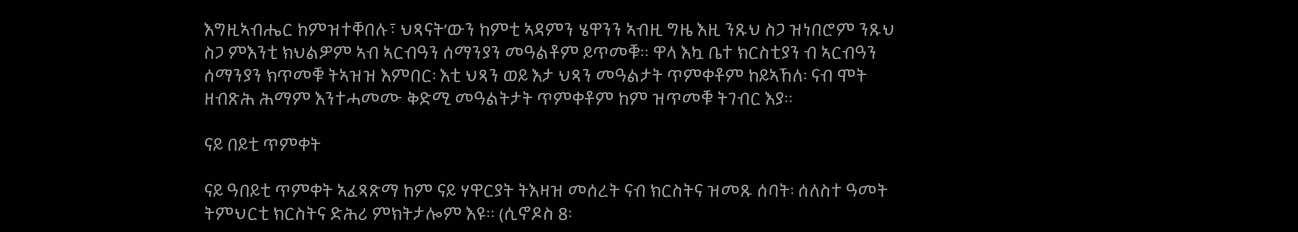እግዚኣብሔር ከምዝተቐበሉ፣ ህጻናት’ውን ከምቲ ኣዳምን ሄዋንን ኣብዚ ግዜ እዚ ንጹህ ስጋ ዝነበሮም ንጹህ ስጋ ምእንቲ ክህልዎም ኣብ ኣርብዓን ሰማንያን መዓልቶም ይጥመቑ። ዋላ እኳ ቤተ ክርስቲያን ብ ኣርብዓን ሰማንያን ክጥመቑ ትኣዝዝ እምበር፡ እቲ ህጻን ወይ እታ ህጻን መዓልታት ጥምቀቶም ከይኣኸለ፡ ናብ ሞት ዘብጽሕ ሕማም እንተሓመሙ ቅድሚ መዓልትታት ጥምቀቶም ከም ዝጥመቑ ትገብር እያ።

ናይ በይቲ ጥምቀት

ናይ ዓበይቲ ጥምቀት ኣፈጻጽማ ከም ናይ ሃዋርያት ትእዛዝ መሰረት ናብ ክርስትና ዝመጹ ሰባት፡ ሰለስተ ዓመት ትምህርቲ ክርስትና ድሕሪ ምክትታሎም እዩ። (ሲኖዶስ 8፡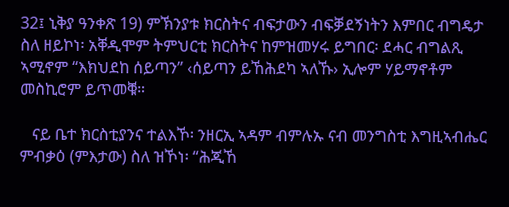32፤ ኒቅያ ዓንቀጽ 19) ምኽንያቱ ክርስትና ብፍታውን ብፍቓደኝነትን እምበር ብግዴታ ስለ ዘይኮነ፡ አቐዲሞም ትምህርቲ ክርስትና ከምዝመሃሩ ይግበር፡ ደሓር ብግልጺ ኣሚኖም “እክህደከ ሰይጣን” ‹ሰይጣን ይኸሕደካ ኣለኹ› ኢሎም ሃይማኖቶም መስኪሮም ይጥመቑ።

   ናይ ቤተ ክርስቲያንና ተልእኾ፡ ንዘርኢ ኣዳም ብምሉኡ ናብ መንግስቲ እግዚኣብሔር ምብቃዕ (ምእታው) ስለ ዝኾነ፡ “ሕጂኸ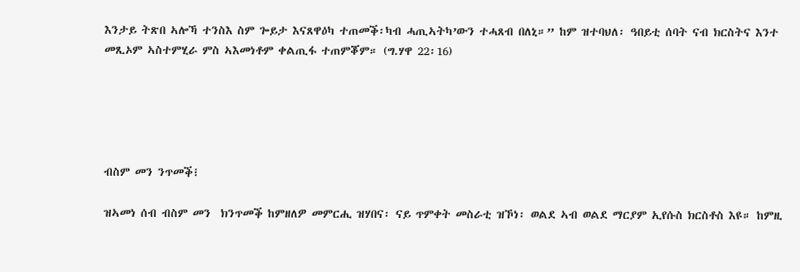እንታይ ትጽበ ኣሎኻ ተንስእ ስም ጐይታ እናጸዋዕካ ተጠመቕ፡ካብ ሓጢኣትካ’ውን ተሓጸብ በለኒ።” ከም ዝተባህለ፡ ዓበይቲ ሰባት ናብ ክርስትና እንተ መጺኦም ኣስተምሂራ ምስ ኣእመነቶም ቀልጢፋ ተጠምቖም። (ግ.ሃዋ 22፡16)





ብስም መን ንጥመቕ፧

ዝኣመነ ሰብ ብስም መን  ክንጥመቕ ከምዘለዎ መምርሒ ዝሃበና፡ ናይ ጥምቀት መስራቲ ዝኾነ፡ ወልደ ኣብ ወልደ ማርያም ኢየሱስ ክርስቶስ እዩ። ከምዚ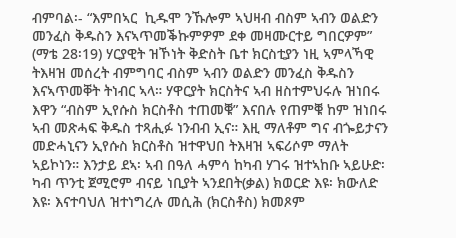ብምባል፡- “እምበኣር  ኪዱሞ ንኹሎም ኣህዛብ ብስም ኣብን ወልድን መንፈስ ቅዱስን እናኣጥመቕኩምዎም ደቀ መዛሙርተይ ግበርዎም” (ማቴ 28፡19) ሃርያዊት ዝኾነት ቅድስት ቤተ ክርስቲያን ነዚ ኣምላኻዊ ትእዛዝ መሰረት ብምግባር ብስም ኣብን ወልድን መንፈስ ቅዱስን እናኣጥመቐት ትነብር ኣላ። ሃዋርያት ክርስትና ኣብ ዘስተምህሩሉ ዝነበሩ እዋን “ብስም ኢየሱስ ክርስቶስ ተጠመቑ” እናበሉ የጠምቑ ከም ዝነበሩ ኣብ መጽሓፍ ቅዱስ ተጻሒፉ ነንብብ ኢና። እዚ ማለቶም ግና ብጐይታናን መድሓኒናን ኢየሱስ ክርስቶስ ዝተዋህበ ትእዛዝ ኣፍሪሶም ማለት ኣይኮነን። እንታይ ደኣ፡ ኣብ በዓለ ሓምሳ ከካብ ሃገሩ ዝተኣከቡ ኣይሁድ፡ ካብ ጥንቲ ጀሚሮም ብናይ ነቢያት ኣንደበት(ቃል) ክወርድ እዩ፡ ክውለድ  እዩ፡ እናተባህለ ዝተነግረሉ መሲሕ (ክርስቶስ) ክመጾም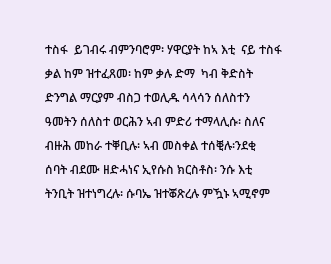ተስፋ  ይገብሩ ብምንባሮም፡ ሃዋርያት ከኣ እቲ  ናይ ተስፋ ቃል ከም ዝተፈጸመ፡ ከም ቃሉ ድማ  ካብ ቅድስት ድንግል ማርያም ብስጋ ተወሊዱ ሳላሳን ሰለስተን ዓመትን ሰለስተ ወርሕን ኣብ ምድሪ ተማላሊሱ፡ ስለና ብዙሕ መከራ ተቐቢሉ፡ ኣብ መስቀል ተሰቒሉ፡ንደቂ  ሰባት ብደሙ ዘድሓነና ኢየሱስ ክርስቶስ፡ ንሱ እቲ ትንቢት ዝተነግረሉ፡ ሱባኤ ዝተቖጽረሉ ምዃኑ ኣሚኖም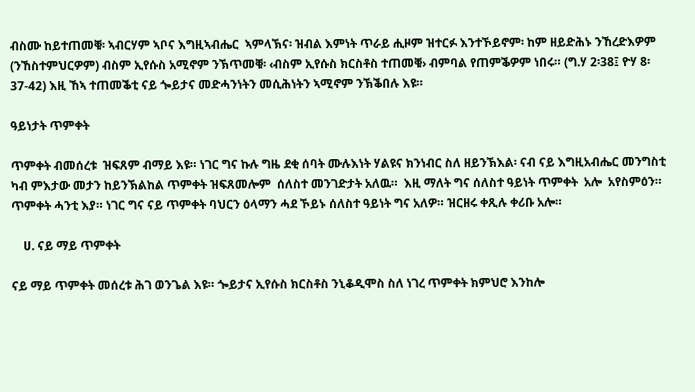ብስሙ ከይተጠመቑ፡ ኣብርሃም ኣቦና እግዚኣብሔር  ኣምላኽና፡ ዝብል እምነት ጥራይ ሒዞም ዝተርፉ እንተኾይኖም፡ ከም ዘይድሕኑ ንኸረድእዎም (ንኸስተምህርዎም) ብስም ኢየሱስ አሚኖም ንኽጥመቑ፡ ‹ብስም ኢየሱስ ክርስቶስ ተጠመቑ› ብምባል የጠምቕዎም ነበሩ። (ግ.ሃ 2፡38፤ ዮሃ 8፡37-42) እዚ ኸኣ ተጠመቕቲ ናይ ጐይታና መድሓንነትን መሲሕነትን ኣሚኖም ንኽቕበሉ እዩ።

ዓይነታት ጥምቀት

ጥምቀት ብመሰረቱ  ዝፍጸም ብማይ እዩ። ነገር ግና ኩሉ ግዜ ደቂ ሰባት ሙሉእነት ሃልዩና ክንነብር ስለ ዘይንኽእል፡ ናብ ናይ እግዚአብሔር መንግስቲ ካብ ምእታው መታን ከይንኽልከል ጥምቀት ዝፍጸመሎም  ሰለስተ መንገድታት አለዉ።  እዚ ማለት ግና ሰለስተ ዓይነት ጥምቀት  አሎ  አየስምዕን። ጥምቀት ሓንቲ እያ። ነገር ግና ናይ ጥምቀት ባህርን ዕላማን ሓደ ኾይኑ ሰለስተ ዓይነት ግና አለዎ። ዝርዘሩ ቀጺሉ ቀሪቡ አሎ።

    ሀ. ናይ ማይ ጥምቀት

ናይ ማይ ጥምቀት መሰረቱ ሕገ ወንጌል እዩ። ጐይታና ኢየሱስ ክርስቶስ ንኒቆዲሞስ ስለ ነገረ ጥምቀት ክምህሮ እንከሎ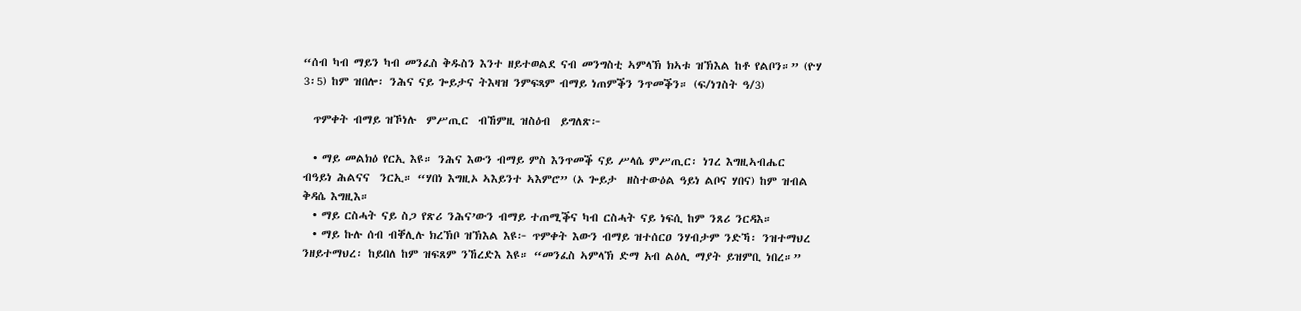“ሰብ ካብ ማይን ካብ መንፈስ ቅዱስን እንተ ዘይተወልደ ናብ መንግስቲ ኣምላኽ ክኣቱ ዝኽእል ከቶ የልቦን።” (ዮሃ 3፡5) ከም ዝበሎ፡ ንሕና ናይ ጐይታና ትእዛዝ ንምፍጻም ብማይ ነጠምቕን ንጥመቕን። (ፍ/ነገስት ዓ/3)

  ጥምቀት ብማይ ዝኾነሉ  ምሥጢር  ብኸምዚ ዝስዕብ  ይግለጽ፦

  • ማይ መልክዕ የርኢ እዩ። ንሕና እውን ብማይ ምስ እንጥመቕ ናይ ሥላሴ ምሥጢር፡ ነገረ እግዚኣብሔር  ብዓይነ ሕልናና  ንርኢ። “ሃበነ እግዚኦ ኣእይንተ ኣእምሮ” (ኦ ጐይታ  ዘስተውዕል ዓይነ ልቦና ሃበና) ከም ዝብል ቅዳሴ እግዚእ።
  • ማይ ርስሓት ናይ ስጋ የጽሪ ንሕና’ውን ብማይ ተጠሚቕና ካብ ርስሓት ናይ ነፍሲ ከም ንጸሪ ንርዳእ።
  • ማይ ኩሉ ሰብ ብቐሊሉ ክረኽቦ ዝኽእል እዩ፦ ጥምቀት እውን ብማይ ዝተሰርዐ ንሃብታም ንድኻ፡ ንዝተማህረ ንዘይተማህረ፡ ከይበለ ከም ዝፍጸም ንኸረድእ እዩ። “መንፈስ ኣምላኽ ድማ አብ ልዕሊ ማያት ይዝምቢ ነበረ።”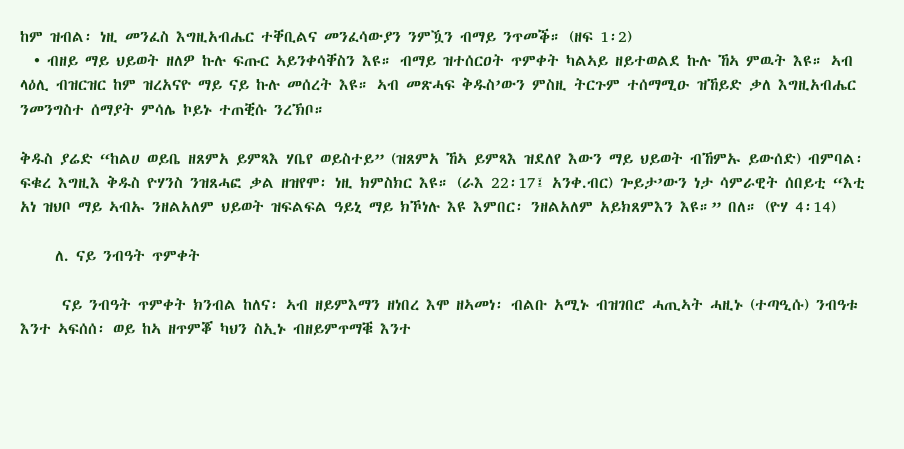ከም ዝብል፡ ነዚ መንፈስ እግዚአብሔር ተቐቢልና መንፈሳውያን ንምዃን ብማይ ንጥመቕ። (ዘፍ 1፡2)
  • ብዘይ ማይ ህይወት ዘለዎ ኩሉ ፍጡር ኣይንቀሳቐስን እዩ። ብማይ ዝተሰርዐት ጥምቀት ካልኣይ ዘይተወልደ ኩሉ ኸኣ ምዉት እዩ። ኣብ ላዕሊ ብዝርዝር ከም ዝረአናዮ ማይ ናይ ኩሉ መሰረት እዩ። ኣብ መጽሓፍ ቅዱስ’ውን ምስዚ ትርጉም ተሰማሚዑ ዝኸይድ ቃለ እግዚአብሔር ንመንግስተ ሰማያት ምሳሌ ኮይኑ ተጠቒሱ ንረኽቦ።

ቅዱስ ያሬድ “ከልሀ ወይቤ ዘጸምአ ይምጻእ ሃቤየ ወይስተይ” (ዝጸምአ ኸኣ ይምጻእ ዝደለየ እውን ማይ ህይወት ብኸምኡ ይውሰድ) ብምባል፡ ፍቁረ እግዚእ ቅዱስ ዮሃንስ ንዝጸሓፎ ቃል ዘዝየሞ፡ ነዚ ክምስክር እዩ። (ራእ 22፡17፤ አንቀ.ብር) ጐይታ’ውን ነታ ሳምራዊት ሰበይቲ “እቲ አነ ዝህቦ ማይ ኣብኡ ንዘልአለም ህይወት ዝፍልፍል ዓይኒ ማይ ክኾነሉ እዩ እምበር፡ ንዘልአለም አይክጸምእን እዩ።” በለ። (ዮሃ 4፡14)

     ለ. ናይ ንብዓት ጥምቀት

      ናይ ንብዓት ጥምቀት ክንብል ከለና፡ ኣብ ዘይምእማን ዘነበረ እሞ ዘኣመነ፡ ብልቡ አሚኑ ብዝገበሮ ሓጢኣት ሓዚኑ (ተጣዒሱ) ንብዓቱ እንተ ኣፍሰሰ፡ ወይ ከኣ ዘጥምቖ ካህን ስኢኑ ብዘይምጥማቑ እንተ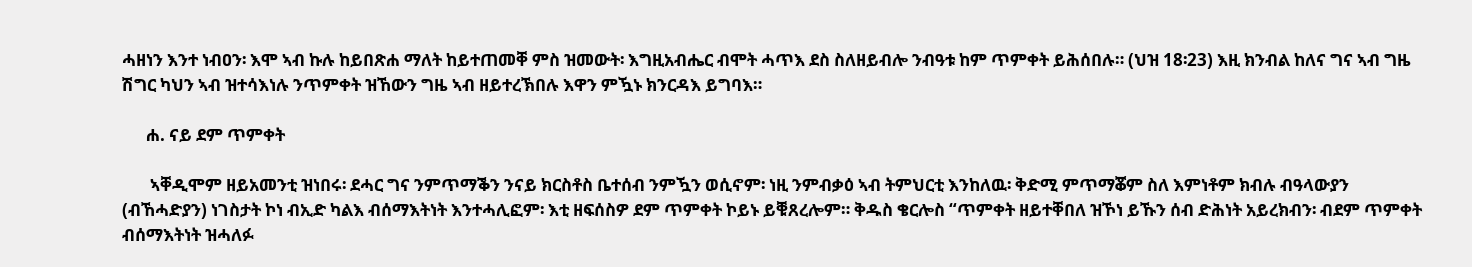ሓዘነን እንተ ነብዐን፡ እሞ ኣብ ኩሉ ከይበጽሐ ማለት ከይተጠመቐ ምስ ዝመውት፡ እግዚአብሔር ብሞት ሓጥእ ደስ ስለዘይብሎ ንብዓቱ ከም ጥምቀት ይሕሰበሉ። (ህዝ 18፡23) እዚ ክንብል ከለና ግና ኣብ ግዜ ሽግር ካህን ኣብ ዝተሳእነሉ ንጥምቀት ዝኸውን ግዜ ኣብ ዘይተረኽበሉ እዋን ምዃኑ ክንርዳእ ይግባእ።

      ሐ. ናይ ደም ጥምቀት

       ኣቐዲሞም ዘይአመንቲ ዝነበሩ፡ ደሓር ግና ንምጥማቕን ንናይ ክርስቶስ ቤተሰብ ንምዃን ወሲኖም፡ ነዚ ንምብቃዕ ኣብ ትምህርቲ እንከለዉ፡ ቅድሚ ምጥማቖም ስለ እምነቶም ክብሉ ብዓላውያን (ብኸሓድያን) ነገስታት ኮነ ብኢድ ካልእ ብሰማእትነት እንተሓሊፎም፡ እቲ ዘፍሰስዎ ደም ጥምቀት ኮይኑ ይቑጸረሎም። ቅዱስ ቄርሎስ “ጥምቀት ዘይተቐበለ ዝኾነ ይኹን ሰብ ድሕነት አይረክብን፡ ብደም ጥምቀት ብሰማእትነት ዝሓለፉ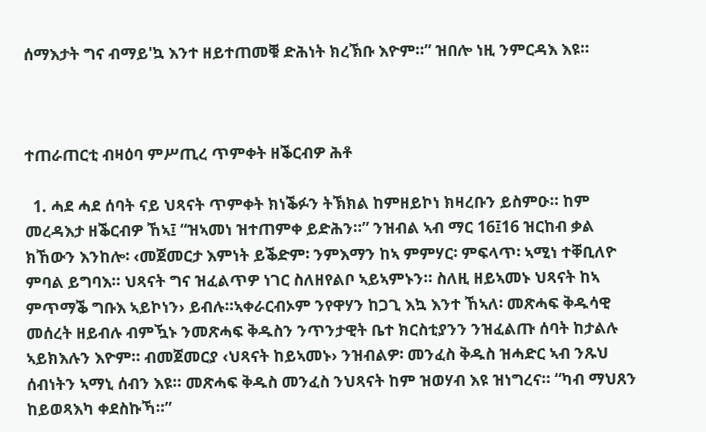ሰማእታት ግና ብማይ'ኳ እንተ ዘይተጠመቑ ድሕነት ክረኽቡ እዮም።” ዝበሎ ነዚ ንምርዳእ እዩ።



ተጠራጠርቲ ብዛዕባ ምሥጢረ ጥምቀት ዘቕርብዎ ሕቶ

  1. ሓደ ሓደ ሰባት ናይ ህጻናት ጥምቀት ክነቕፉን ትኽክል ከምዘይኮነ ክዛረቡን ይስምዑ። ከም መረዳእታ ዘቕርብዎ ኸኣ፤ “ዝኣመነ ዝተጠምቀ ይድሕን።” ንዝብል ኣብ ማር 16፤16 ዝርከብ ቃል ክኸውን እንከሎ፡ ‹መጀመርታ እምነት ይቕድም፡ ንምእማን ከኣ ምምሃር፡ ምፍላጥ፡ ኣሚነ ተቐቢለዮ ምባል ይግባእ። ህጻናት ግና ዝፈልጥዎ ነገር ስለዘየልቦ ኣይኣምኑን። ስለዚ ዘይኣመኑ ህጻናት ከኣ ምጥማቕ ግቡእ ኣይኮነን› ይብሉ።ኣቀራርብኦም ንየዋሃን ከጋጊ እኳ እንተ ኸኣለ፡ መጽሓፍ ቅዱሳዊ መሰረት ዘይብሉ ብምዃኑ ንመጽሓፍ ቅዱስን ንጥንታዊት ቤተ ክርስቲያንን ንዝፈልጡ ሰባት ከታልሉ ኣይክእሉን እዮም። ብመጀመርያ ‹ህጻናት ከይኣመኑ› ንዝብልዎ፡ መንፈስ ቅዱስ ዝሓድር ኣብ ንጹህ ሰብነትን ኣማኒ ሰብን እዩ። መጽሓፍ ቅዱስ መንፈስ ንህጻናት ከም ዝወሃብ እዩ ዝነግረና። “ካብ ማህጸን ከይወጻእካ ቀደስኩኻ።”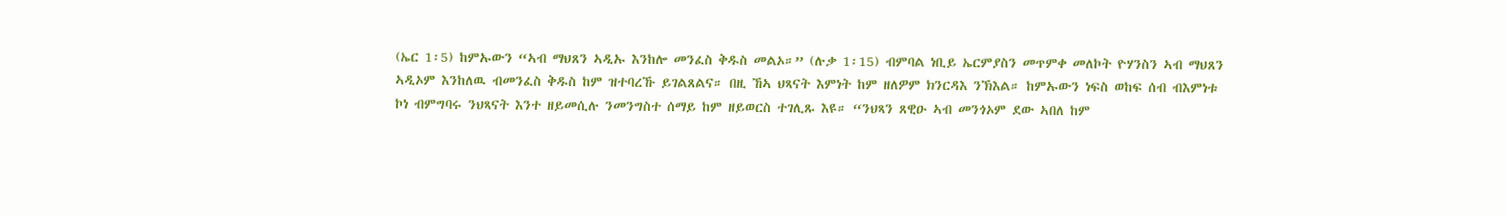(ኤር 1፡5) ከምኡውን “ኣብ ማህጸን ኣዲኡ እንከሎ መንፈስ ቅዱስ መልኦ።” (ሉቃ 1፡15) ብምባል ነቢይ ኤርምያስን መጥምቀ መለኮት ዮሃንስን ኣብ ማህጸን ኣዲኦም እንከለዉ ብመንፈስ ቅዱስ ከም ዝተባረኹ ይገልጸልና። በዚ ኸኣ ህጻናት እምነት ከም ዘለዎም ክንርዳእ ንኽእል። ከምኡውን ነፍስ ወከፍ ሰብ ብእምነቱ ኮነ ብምግባሩ ንህጻናት እንተ ዘይመሲሉ ንመንግስተ ሰማይ ከም ዘይወርስ ተገሊጹ እዩ። “ንህጻን ጸዊዑ ኣብ መንጎኦም ደው ኣበለ ከም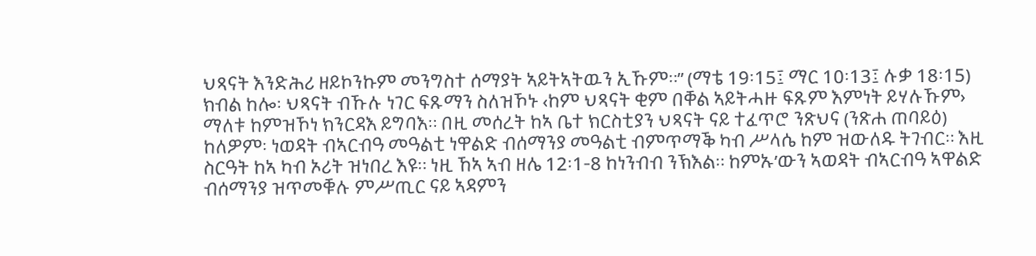ህጻናት እንድሕሪ ዘይኮንኩም መንግስተ ሰማያት ኣይትኣትዉን ኢኹም።” (ማቴ 19፡15፤ ማር 10፡13፤ ሉቃ 18፡15) ክብል ከሎ፡ ህጻናት ብኹሉ ነገር ፍጹማን ስለዝኾኑ ‹ከም ህጻናት ቂም በቐል ኣይትሓዙ ፍጹም እምነት ይሃሉኹም› ማለቱ ከምዝኾነ ክንርዳእ ይግባእ። በዚ መሰረት ከኣ ቤተ ክርስቲያን ህጻናት ናይ ተፈጥሮ ንጽህና (ንጽሐ ጠባይዕ) ከለዎም፡ ነወዳት ብኣርብዓ መዓልቲ ነዋልድ ብሰማንያ መዓልቲ ብምጥማቕ ካብ ሥላሴ ከም ዝውለዱ ትገብር። እዚ ስርዓት ከኣ ካብ ኦሪት ዝነበረ እዩ። ነዚ ኸኣ ኣብ ዘሌ 12፡1-8 ከነንብብ ንኽእል። ከምኡ’ውን ኣወዳት ብኣርብዓ ኣዋልድ ብሰማንያ ዝጥመቑሉ ምሥጢር ናይ ኣዳምን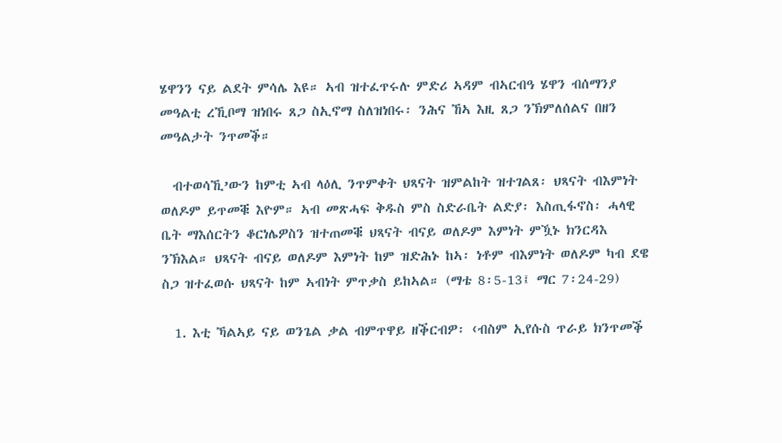ሄዋንን ናይ ልደት ምሳሌ እዩ። ኣብ ዝተፈጥሩሉ ምድሪ ኣዳም ብኣርብዓ ሄዋን ብሰማንያ መዓልቲ ረኺቦማ ዝነበሩ ጸጋ ስኢኖማ ስለዝነበሩ፡ ንሕና ኸኣ እዚ ጸጋ ንኽምለሰልና በዘን መዓልታት ንጥመቕ።

  ብተወሳኺ’ውን ከምቲ ኣብ ላዕሊ ንጥምቀት ህጻናት ዝምልከት ዝተገልጸ፡ ህጻናት ብእምነት ወለዶም ይጥመቑ እዮም። ኣብ መጽሓፍ ቅዱስ ምስ ስድራቤት ልድያ፡ እስጢፋኖስ፡ ሓላዊ ቤት ማእሰርትን ቆርነሌዎስን ዝተጠመቑ ህጻናት ብናይ ወለዶም እምነት ምዃኑ ክንርዳእ ንኽእል። ህጻናት ብናይ ወለዶም እምነት ከም ዝድሕኑ ከኣ፡ ነቶም ብእምነት ወለዶም ካብ ደዌ ስጋ ዝተፈወሱ ህጻናት ከም ኣብነት ምጥቃስ ይከኣል። (ማቴ 8፡5-13፤ ማር 7፡24-29)

  1. እቲ ኻልኣይ ናይ ወንጌል ቃል ብምጥዋይ ዘቕርብዎ፡ ‹ብስም ኢየሱስ ጥራይ ክንጥመቕ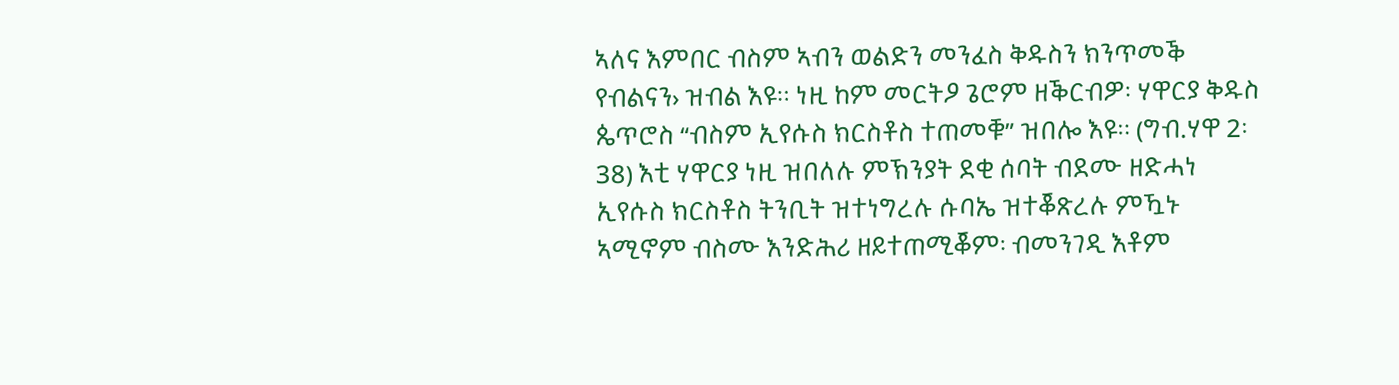ኣለና እምበር ብስም ኣብን ወልድን መንፈስ ቅዱስን ክንጥመቕ የብልናን› ዝብል እዩ። ነዚ ከም መርትዖ ጌሮም ዘቕርብዎ፡ ሃዋርያ ቅዱስ ጴጥሮስ “ብስም ኢየሱስ ክርስቶስ ተጠመቑ” ዝበሎ እዩ። (ግብ.ሃዋ 2፡38) እቲ ሃዋርያ ነዚ ዝበለሉ ምኽንያት ደቂ ሰባት ብደሙ ዘድሓነ ኢየሱስ ክርስቶስ ትንቢት ዝተነግረሉ ሱባኤ ዝተቖጽረሉ ምዃኑ ኣሚኖም ብስሙ እንድሕሪ ዘይተጠሚቖም፡ ብመንገዲ እቶም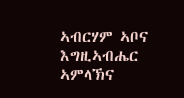ኣብርሃም ኣቦና እግዚኣብሔር ኣምላኽና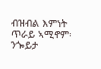ብዝብል እምነት ጥራይ ኣሚኖም፡ ንጐይታ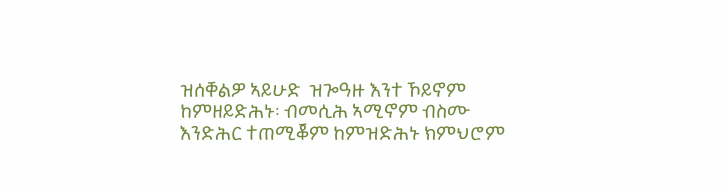ዝሰቐልዎ ኣይሁድ  ዝጐዓዙ እንተ ኾይኖም ከምዘይድሕኑ፡ ብመሲሕ ኣሚኖም ብስሙ እንድሕር ተጠሚቖም ከምዝድሕኑ ክምህሮም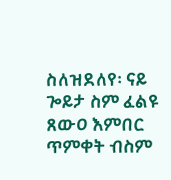ስለዝደለየ፡ ናይ ጐይታ ስም ፈልዩ ጸውዐ እምበር ጥምቀት ብስም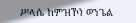ሥላሴ ከምዝኾነ ወንጌል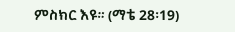ምስክር እዩ። (ማቴ 28፡19)